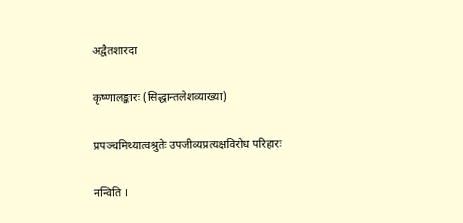अद्वैतशारदा

कृष्णालङ्कारः (सिद्धान्तलेशव्याख्या)

प्रपञ्चमिथ्यात्वश्रुतेः उपजीव्यप्रत्यक्षविरोध परिहारः

नन्विति ।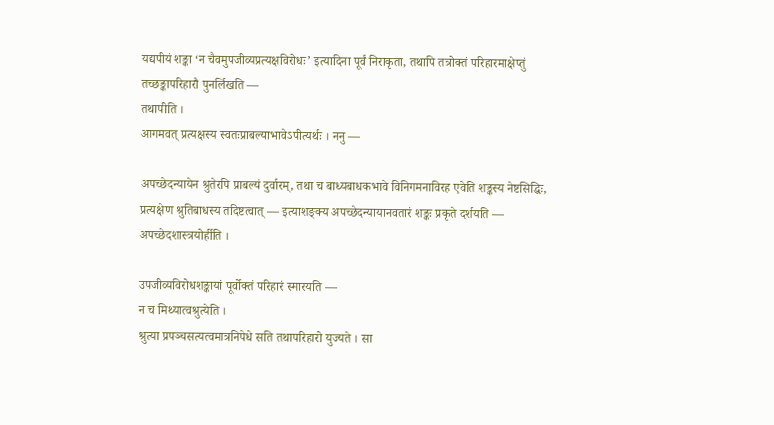यद्यपीयं शङ्का ‘न चैवमुपजीव्यप्रत्यक्षविरोधः’ इत्यादिना पूर्वं निराकृता, तथापि तत्रोक्तं परिहारमाक्षेप्तुं तच्छङ्कापरिहारौ पुनर्लिखति —
तथापीति ।
आगमवत् प्रत्यक्षस्य स्वतःप्राबल्याभावेऽपीत्यर्थः । ननु —

अपच्छेदन्यायेन श्रुतेरपि प्राबल्यं दुर्वारम्, तथा च बाध्यबाधकभावे विनिगमनाविरह एवेति शङ्कस्य नेष्टसिद्धिः, प्रत्यक्षेण श्रुतिबाधस्य तदिष्टत्वात् — इत्याशङ्क्य अपच्छेदन्यायानवतारं शङ्कः प्रकृते दर्शयति —
अपच्छेदशास्त्रयोर्हीति ।

उपजीव्यविरोधशङ्कायां पूर्वोक्तं परिहारं स्मारयति —
न च मिथ्यात्वश्रुत्येति ।
श्रुत्या प्रपञ्चसत्यत्वमात्रनिपेधे सति तथापरिहारो युज्यते । सा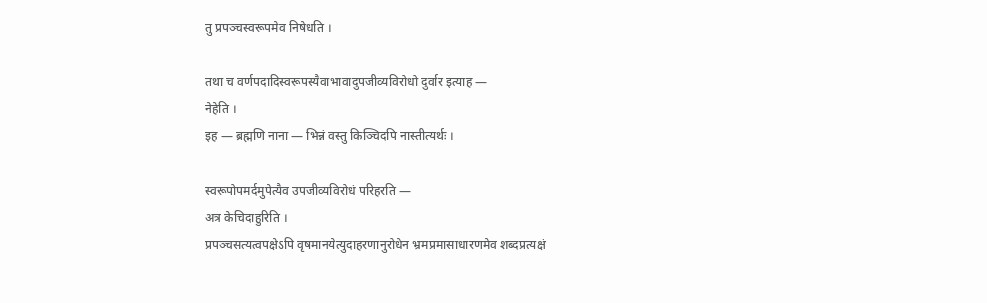तु प्रपञ्चस्वरूपमेव निषेधति ।

तथा च वर्णपदादिस्वरूपस्यैवाभावादुपजीव्यविरोधो दुर्वार इत्याह —
नेहेति ।
इह — ब्रह्मणि नाना — भिन्नं वस्तु किञ्चिदपि नास्तीत्यर्थः ।

स्वरूपोपमर्दमुपेत्यैव उपजीव्यविरोधं परिहरति —
अत्र केचिदाहुरिति ।
प्रपञ्चसत्यत्वपक्षेऽपि वृषमानयेत्युदाहरणानुरोधेन भ्रमप्रमासाधारणमेव शब्दप्रत्यक्षं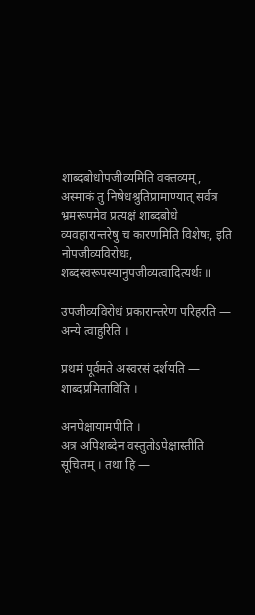शाब्दबोधोपजीव्यमिति वक्तव्यम्, अस्माकं तु निषेधश्रुतिप्रामाण्यात् सर्वत्र भ्रमरूपमेव प्रत्यक्षं शाब्दबोधे व्यवहारान्तरेषु च कारणमिति विशेषः, इति नोपजीव्यविरोधः, शब्दस्वरूपस्यानुपजीव्यत्वादित्यर्थः ॥

उपजीव्यविरोधं प्रकारान्तरेण परिहरति —
अन्ये त्वाहुरिति ।

प्रथमं पूर्वमते अस्वरसं दर्शयति —
शाब्दप्रमिताविति ।

अनपेक्षायामपीति ।
अत्र अपिशब्देन वस्तुतोऽपेक्षास्तीति सूचितम् । तथा हि —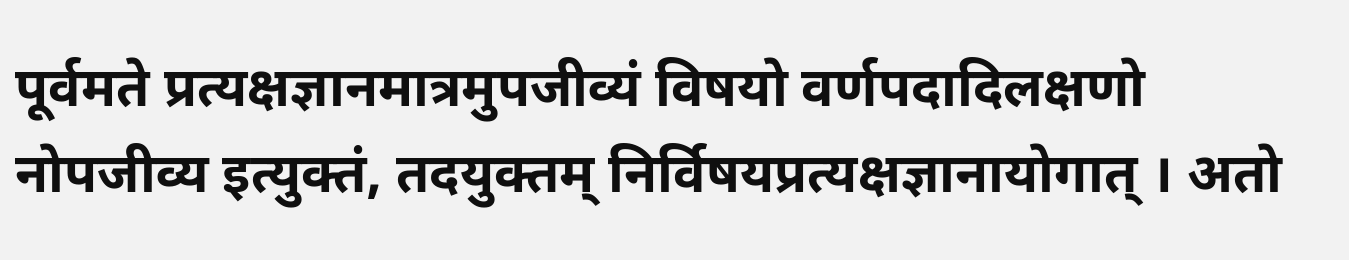पूर्वमते प्रत्यक्षज्ञानमात्रमुपजीव्यं विषयो वर्णपदादिलक्षणो नोपजीव्य इत्युक्तं, तदयुक्तम् निर्विषयप्रत्यक्षज्ञानायोगात् । अतो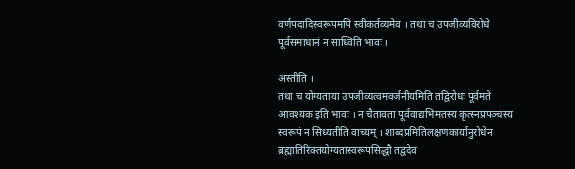वर्णपदादिस्वरूपमपि स्वीकर्तव्यमेव । तथा च उपजीव्यविरोधे पूर्वसमाधानं न साध्विति भावः ।

अस्तीति ।
तथा च योग्यताया उपजीव्यत्वमवर्जनीयमिति तद्विरोधः पूर्वमते आवश्यक इति भावः । न चैतावता पूर्ववाद्यभिमतस्य कृत्स्नप्रपञ्चस्य स्वरूपं न सिध्यतीति वाच्यम् । शाब्दप्रमितिलक्षणकार्यानुरोधेन ब्रह्मातिरिक्तयोग्यतास्वरूपसिद्धौ तद्वदेव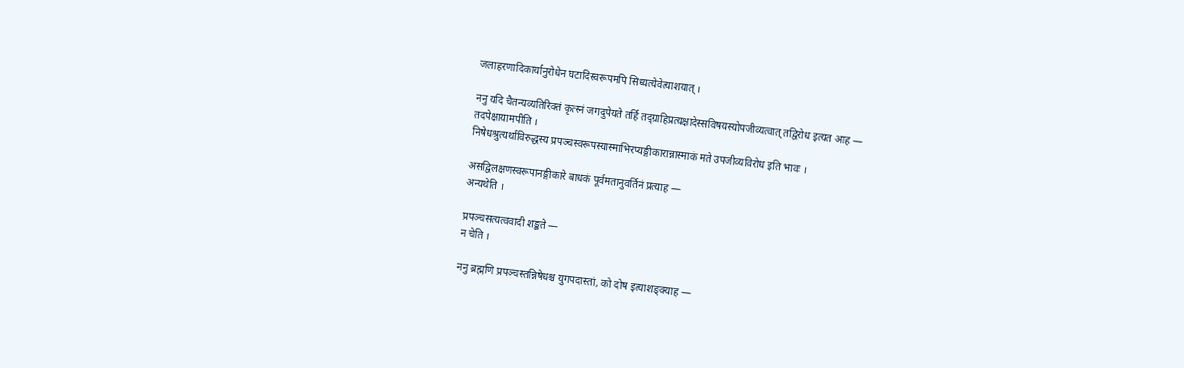जलाहरणादिकार्यानुरोधेन घटादिस्वरूपमपि सिध्यत्येवेत्याशयात् ।

ननु यदि चैतन्यव्यतिरिक्तं कृत्स्नं जगदुपेयते तर्हि तद्ग्राहिप्रत्यक्षादेस्सविषयस्योपजीव्यत्वात् तद्विरोध इत्यत आह —
तदपेक्षायामपीति ।
निषेधश्रुत्यर्थाविरुद्धस्य प्रपञ्चस्वरूपस्यास्माभिरप्यङ्गीकारान्नास्माकं मते उपजीव्यविरोध इति भावः ।

असद्विलक्षणस्वरूपानङ्गीकारे बाधकं पूर्वमतानुवर्तिनं प्रत्याह —
अन्यथेति ।

प्रपञ्चसत्यत्ववादी शङ्कते —
न चेति ।

ननु ब्रह्मणि प्रपञ्चस्तन्निषेधश्च युगपदास्तां, को दोष इत्याशङ्क्याह —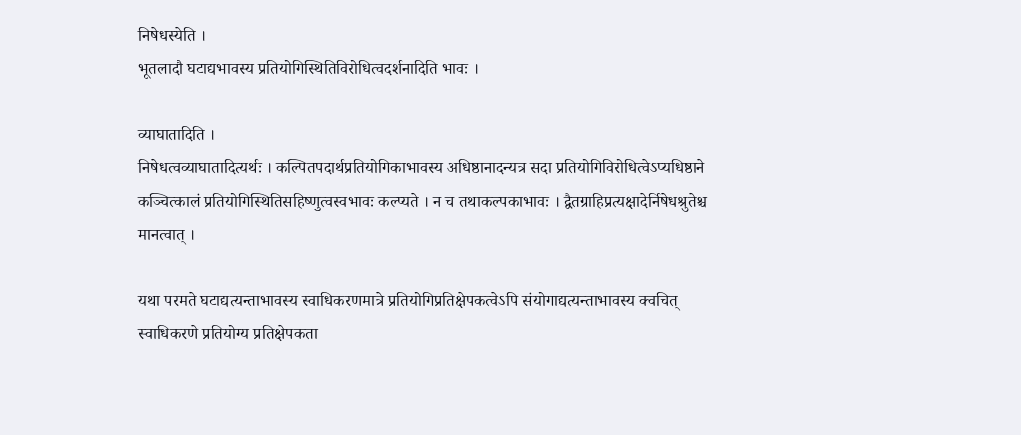निषेधस्येति ।
भूतलादौ घटाद्यभावस्य प्रतियोगिस्थितिविरोधित्वदर्शनादिति भावः ।

व्याघातादिति ।
निषेधत्वव्याघातादित्यर्थः । कल्पितपदार्थप्रतियोगिकाभावस्य अधिष्ठानादन्यत्र सदा प्रतियोगिविरोधित्वेऽप्यधिष्ठाने कञ्चित्कालं प्रतियोगिस्थितिसहिष्णुत्वस्वभावः कल्प्यते । न च तथाकल्पकाभावः । द्वैतग्राहिप्रत्यक्षादेर्निषेधश्रुतेश्च मानत्वात् ।

यथा परमते घटाद्यत्यन्ताभावस्य स्वाधिकरणमात्रे प्रतियोगिप्रतिक्षेपकत्वेऽपि संयोगाद्यत्यन्ताभावस्य क्वचित् स्वाधिकरणे प्रतियोग्य प्रतिक्षेपकता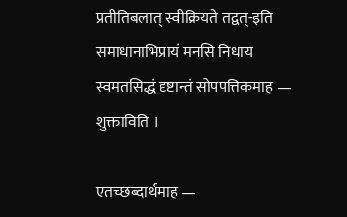प्रतीतिबलात् स्वीक्रियते तद्वत्-इति समाधानाभिप्रायं मनसि निधाय स्वमतसिद्धं दृष्टान्तं सोपपत्तिकमाह —
शुक्ताविति ।

एतच्छब्दार्थमाह —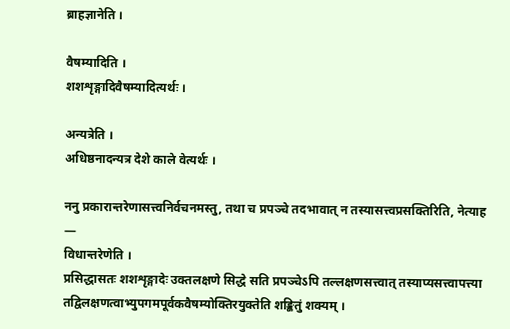ब्राहज्ञानेति ।

वैषम्यादिति ।
शशशृङ्गादिवैषम्यादित्यर्थः ।

अन्यत्रेति ।
अधिष्ठनादन्यत्र देशे काले वेत्यर्थः ।

ननु प्रकारान्तरेणासत्त्वनिर्वचनमस्तु, तथा च प्रपञ्चे तदभावात् न तस्यासत्त्वप्रसक्तिरिति, नेत्याह —
विधान्तरेणेति ।
प्रसिद्धासतः शशशृङ्गादेः उक्तलक्षणे सिद्धे सति प्रपञ्चेऽपि तल्लक्षणसत्त्वात् तस्याप्यसत्त्वापत्त्या तद्विलक्षणत्वाभ्युपगमपूर्वकवैषम्योक्तिरयुक्तेति शङ्कितुं शक्यम् ।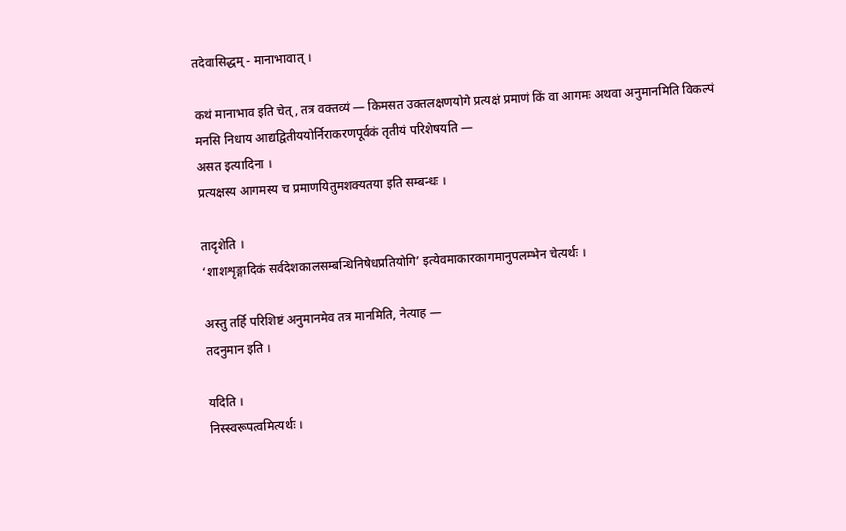तदेवासिद्धम् - मानाभावात् ।

कथं मानाभाव इति चेत्, तत्र वक्तव्यं — किमसत उक्तलक्षणयोगे प्रत्यक्षं प्रमाणं किं वा आगमः अथवा अनुमानमिति विकल्पं मनसि निधाय आद्यद्वितीययोर्निराकरणपूर्वकं तृतीयं परिशेषयति —
असत इत्यादिना ।
प्रत्यक्षस्य आगमस्य च प्रमाणयितुमशक्यतया इति सम्बन्धः ।

तादृशेति ।
‘शाशशृङ्गादिकं सर्वदेशकालसम्बन्धिनिषेधप्रतियोगि’ इत्येवमाकारकागमानुपलम्भेन चेत्यर्थः ।

अस्तु तर्हि परिशिष्टं अनुमानमेव तत्र मानमिति, नेत्याह —
तदनुमान इति ।

यदिति ।
निस्स्वरूपत्वमित्यर्थः ।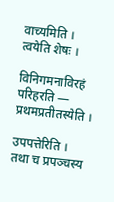वाच्यमिति ।
त्वयेति शेषः ।

विनिगमनाविरहं परिहरति —
प्रथमप्रतीतस्येति ।

उपपत्तेरिति ।
तथा च प्रपञ्चस्य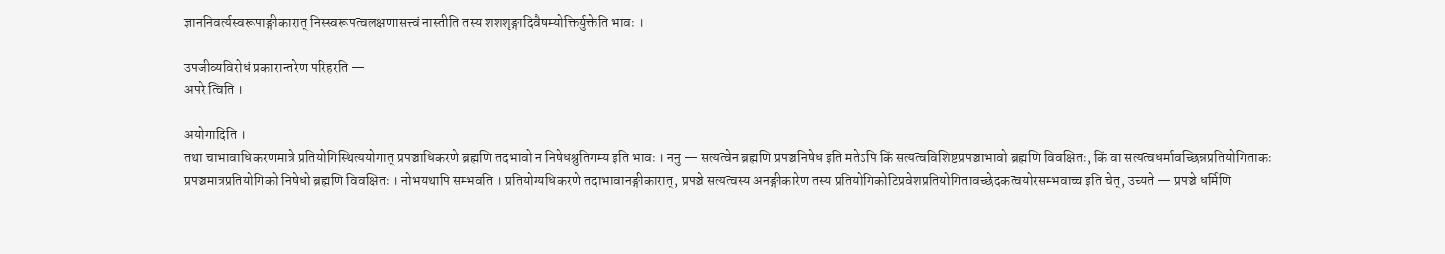ज्ञाननिवर्त्यस्वरूपाङ्गीकारात् निस्स्वरूपत्वलक्षणासत्त्वं नास्तीति तस्य शशशृङ्गादिवैषम्योक्तिर्युक्तेति भावः ।

उपजीव्यविरोधं प्रकारान्तरेण परिहरति —
अपरे त्विति ।

अयोगादिति ।
तथा चाभावाधिकरणमात्रे प्रतियोगिस्थित्ययोगात् प्रपञ्चाधिकरणे ब्रह्मणि तदभावो न निषेधश्रुतिगम्य इति भावः । ननु — सत्यत्वेन ब्रह्मणि प्रपञ्चनिषेध इति मतेऽपि किं सत्यत्वविशिष्टप्रपञ्चाभावो ब्रह्मणि विवक्षितः, किं वा सत्यत्वधर्मावच्छिन्नप्रतियोगिताकः प्रपञ्चमात्रप्रतियोगिको निषेधो ब्रह्मणि विवक्षितः । नोभयथापि सम्भवति । प्रतियोग्यधिकरणे तदाभावानङ्गीकारात्, प्रपञ्चे सत्यत्वस्य अनङ्गीकारेण तस्य प्रतियोगिकोटिप्रवेशप्रतियोगितावच्छेदकत्वयोरसम्भवाच्च इति चेत्, उच्यते — प्रपञ्चे धर्मिणि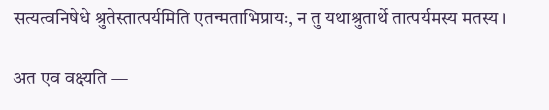सत्यत्वनिषेधे श्रुतेस्तात्पर्यमिति एतन्मताभिप्रायः, न तु यथाश्रुतार्थे तात्पर्यमस्य मतस्य ।

अत एव वक्ष्यति —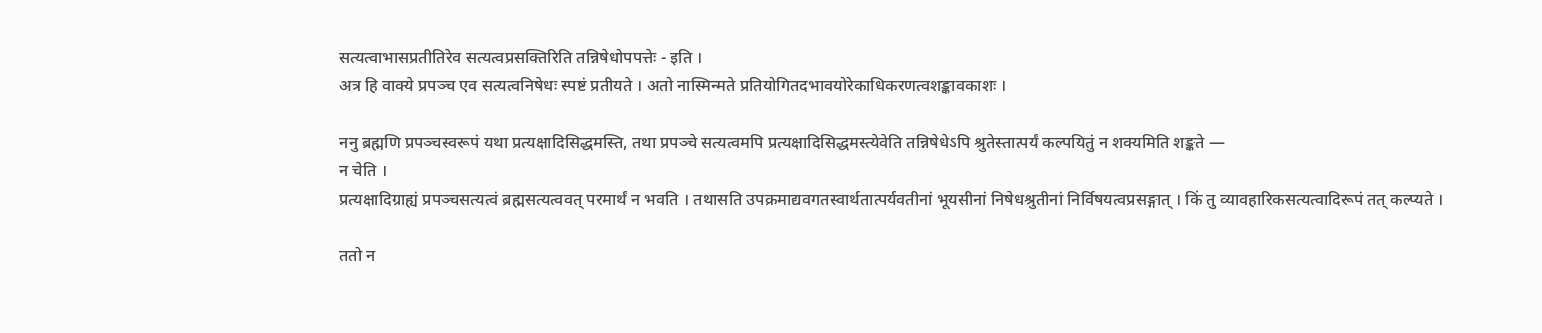सत्यत्वाभासप्रतीतिरेव सत्यत्वप्रसक्तिरिति तन्निषेधोपपत्तेः - इति ।
अत्र हि वाक्ये प्रपञ्च एव सत्यत्वनिषेधः स्पष्टं प्रतीयते । अतो नास्मिन्मते प्रतियोगितदभावयोरेकाधिकरणत्वशङ्कावकाशः ।

ननु ब्रह्मणि प्रपञ्चस्वरूपं यथा प्रत्यक्षादिसिद्धमस्ति, तथा प्रपञ्चे सत्यत्वमपि प्रत्यक्षादिसिद्धमस्त्येवेति तन्निषेधेऽपि श्रुतेस्तात्पर्यं कल्पयितुं न शक्यमिति शङ्कते —
न चेति ।
प्रत्यक्षादिग्राह्यं प्रपञ्चसत्यत्वं ब्रह्मसत्यत्ववत् परमार्थं न भवति । तथासति उपक्रमाद्यवगतस्वार्थतात्पर्यवतीनां भूयसीनां निषेधश्रुतीनां निर्विषयत्वप्रसङ्गात् । किं तु व्यावहारिकसत्यत्वादिरूपं तत् कल्प्यते ।

ततो न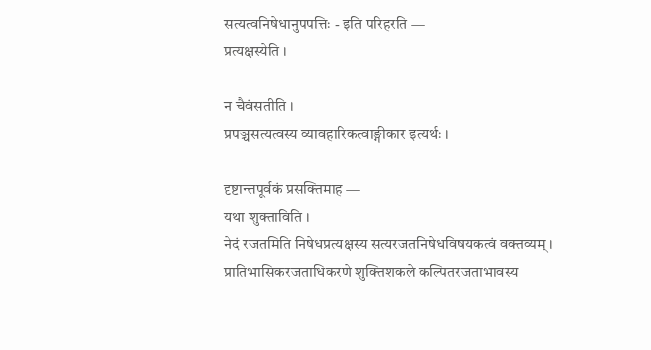सत्यत्वनिषेधानुपपत्तिः - इति परिहरति —
प्रत्यक्षस्येति ।

न चैवंसतीति ।
प्रपञ्चसत्यत्वस्य व्यावहारिकत्वाङ्गीकार इत्यर्थः ।

दृष्टान्तपूर्वकं प्रसक्तिमाह —
यथा शुक्ताविति ।
नेदं रजतमिति निषेधप्रत्यक्षस्य सत्यरजतनिषेधविषयकत्वं वक्तव्यम् । प्रातिभासिकरजताधिकरणे शुक्तिशकले कल्पितरजताभावस्य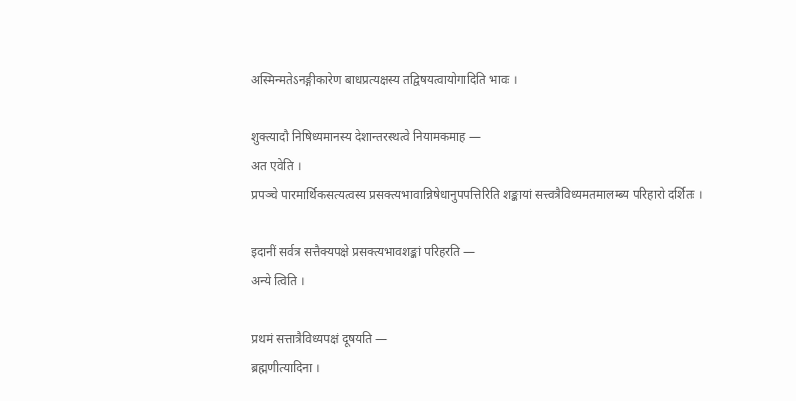अस्मिन्मतेऽनङ्गीकारेण बाधप्रत्यक्षस्य तद्विषयत्वायोगादिति भावः ।

शुक्त्यादौ निषिध्यमानस्य देशान्तरस्थत्वे नियामकमाह —
अत एवेति ।
प्रपञ्चे पारमार्थिकसत्यत्वस्य प्रसक्त्यभावान्निषेधानुपपत्तिरिति शङ्कायां सत्त्वत्रैविध्यमतमालम्ब्य परिहारो दर्शितः ।

इदानीं सर्वत्र सत्तैक्यपक्षे प्रसक्त्यभावशङ्कां परिहरति —
अन्ये त्विति ।

प्रथमं सत्तात्रैविध्यपक्षं दूषयति —
ब्रह्मणीत्यादिना ।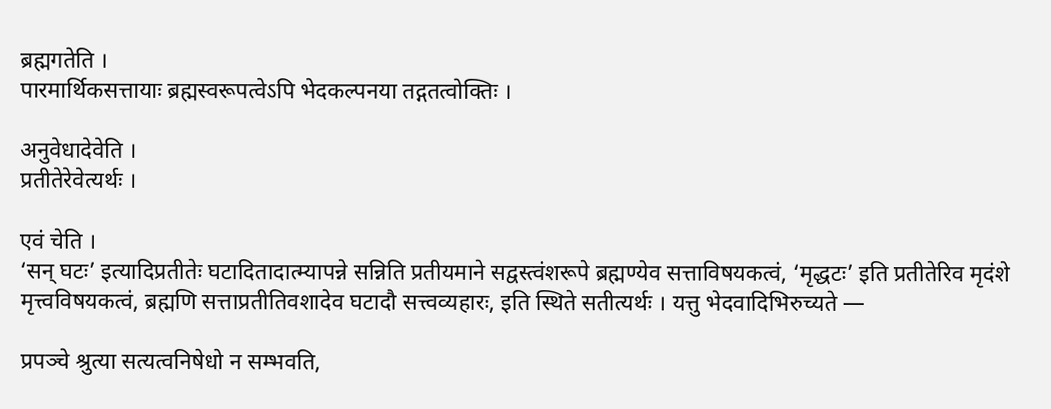ब्रह्मगतेति ।
पारमार्थिकसत्तायाः ब्रह्मस्वरूपत्वेऽपि भेदकल्पनया तद्गतत्वोक्तिः ।

अनुवेधादेवेति ।
प्रतीतेरेवेत्यर्थः ।

एवं चेति ।
‘सन् घटः’ इत्यादिप्रतीतेः घटादितादात्म्यापन्ने सन्निति प्रतीयमाने सद्वस्त्वंशरूपे ब्रह्मण्येव सत्ताविषयकत्वं, ‘मृद्धटः’ इति प्रतीतेरिव मृदंशे मृत्त्वविषयकत्वं, ब्रह्मणि सत्ताप्रतीतिवशादेव घटादौ सत्त्वव्यहारः, इति स्थिते सतीत्यर्थः । यत्तु भेदवादिभिरुच्यते —

प्रपञ्चे श्रुत्या सत्यत्वनिषेधो न सम्भवति,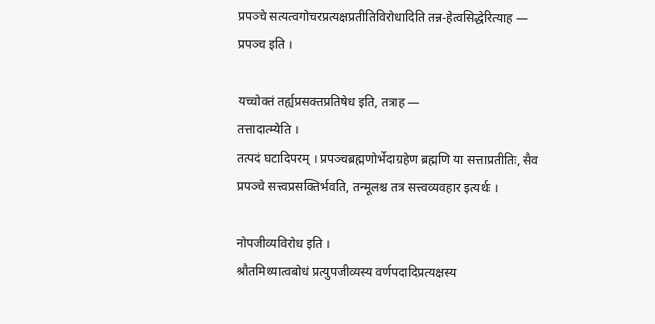प्रपञ्चे सत्यत्वगोचरप्रत्यक्षप्रतीतिविरोधादिति तन्न-हेत्वसिद्धेरित्याह —
प्रपञ्च इति ।

यच्चोक्तं तर्ह्यप्रसक्तप्रतिषेध इति, तत्राह —
तत्तादात्म्येति ।
तत्पदं घटादिपरम् । प्रपञ्चब्रह्मणोर्भेदाग्रहेण ब्रह्मणि या सत्ताप्रतीतिः, सैव प्रपञ्चे सत्त्वप्रसक्तिर्भवति, तन्मूलश्च तत्र सत्त्वव्यवहार इत्यर्थः ।

नोपजीव्यविरोध इति ।
श्रौतमिथ्यात्वबोधं प्रत्युपजीव्यस्य वर्णपदादिप्रत्यक्षस्य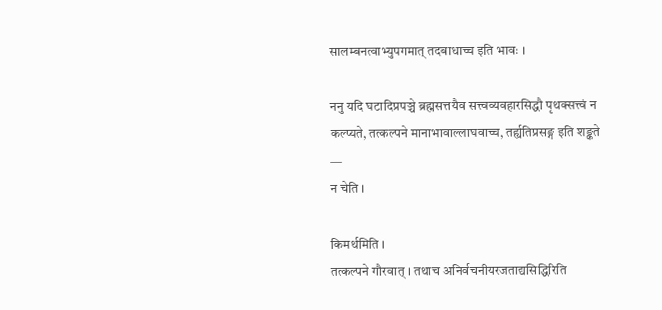सालम्बनत्वाभ्युपगमात् तदबाधाच्च इति भावः ।

ननु यदि घटादिप्रपञ्चे ब्रह्मसत्तयैव सत्त्वव्यवहारसिद्धौ पृथक्सत्त्वं न कल्प्यते, तत्कल्पने मानाभावाल्लाघवाच्च, तर्ह्यतिप्रसङ्ग इति शङ्कते —
न चेति ।

किमर्थमिति ।
तत्कल्पने गौरवात् । तथाच अनिर्वचनीयरजताद्यसिद्धिरिति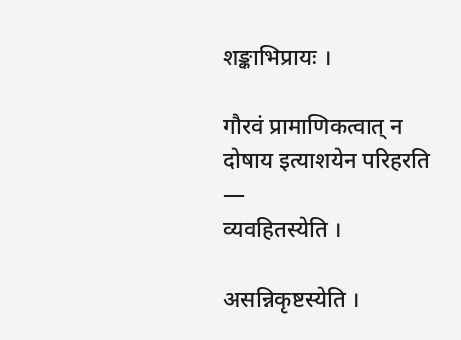शङ्काभिप्रायः ।

गौरवं प्रामाणिकत्वात् न दोषाय इत्याशयेन परिहरति —
व्यवहितस्येति ।

असन्निकृष्टस्येति ।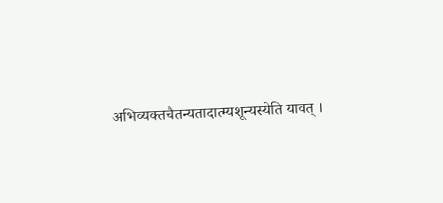अभिव्यक्तचैतन्यतादात्म्यशून्यस्येति यावत् ।